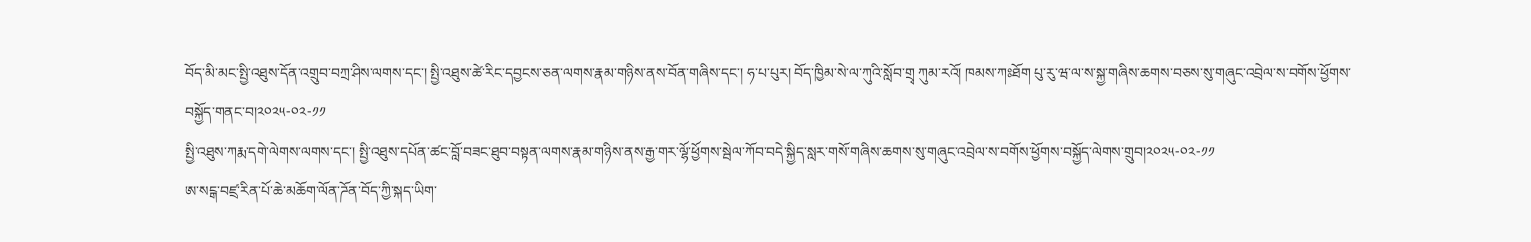བོད་མི་མང་སྤྱི་འཐུས་དོན་འགྲུབ་བཀྲ་ཤིས་ལགས་དང་། སྤྱི་འཐུས་ཚེ་རིང་དབྱངས་ཅན་ལགས་རྣམ་གཉིས་ནས་བོན་གཞིས་དང་། ཧ་པ་པུར། བོད་ཁྱིམ་སེ་ལ་ཀུའི་སློབ་གྲྭ ཀུམ་རའོ། ཁམས་ཀཿཐོག པུ་རུ་ཝ་ལ་ས་སྐྱ་གཞིས་ཆགས་བཅས་སུ་གཞུང་འབྲེལ་ས་བགོས་ཕྱོགས་བསྐྱོད་གནང་བ།༢༠༢༥-༠༢-༡༡
སྤྱི་འཐུས་ཀརྨ་དགེ་ལེགས་ལགས་དང་། སྤྱི་འཐུས་དཔོན་ཚང་བློ་བཟང་ཐུབ་བསྟན་ལགས་རྣམ་གཉིས་ནས་རྒྱ་གར་ལྷོ་ཕྱོགས་སྦེལ་ཀོབ་བདེ་སྐྱིད་སླར་གསོ་གཞིས་ཆགས་སུ་གཞུང་འབྲེལ་ས་བགོས་ཕྱོགས་བསྐྱོད་ལེགས་གྲུབ།༢༠༢༥-༠༢-༡༡
ཨ་སངྒ་བཛྲ་རིན་པོ་ཆེ་མཆོག་ལོན་ཌོན་བོད་ཀྱི་སྐད་ཡིག་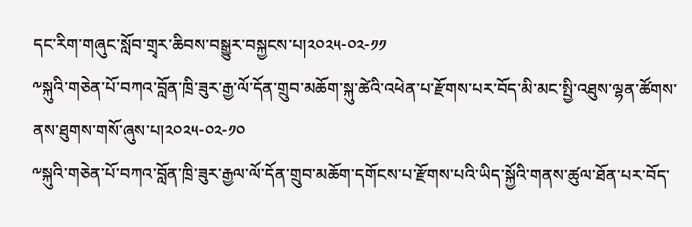དང་རིག་གཞུང་སློབ་གྲྭར་ཆིབས་བསྒྱུར་བསྐྱངས་པ།༢༠༢༥-༠༢-༡༡
༸སྐུའི་གཅེན་པོ་བཀའ་བློན་ཁྲི་ཟུར་རྒྱ་ལོ་དོན་གྲུབ་མཆོག་སྐུ་ཚེའི་འཕེན་པ་རྫོགས་པར་བོད་མི་མང་སྤྱི་འཐུས་ལྷན་ཚོགས་ནས་ཐུགས་གསོ་ཞུས་པ།༢༠༢༥-༠༢-༡༠
༸སྐུའི་གཅེན་པོ་བཀའ་བློན་ཁྲི་ཟུར་རྒྱལ་ལོ་དོན་གྲུབ་མཆོག་དགོངས་པ་རྫོགས་པའི་ཡིད་སྐྱོའི་གནས་ཚུལ་ཐོན་པར་བོད་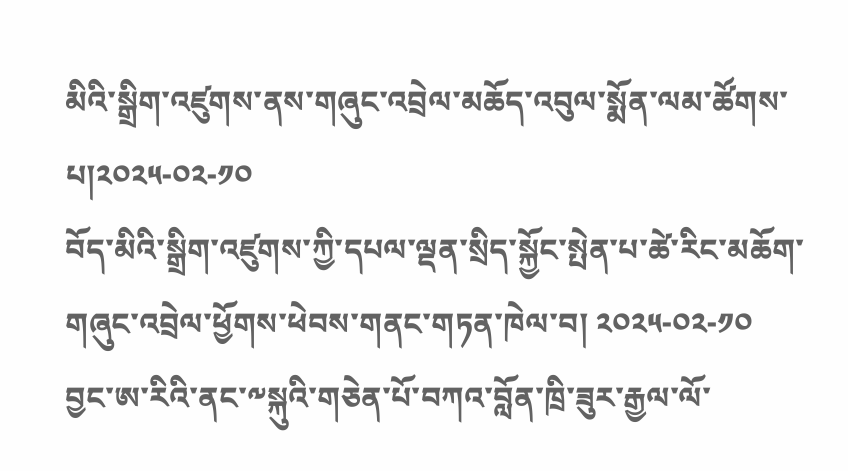མིའི་སྒྲིག་འཛུགས་ནས་གཞུང་འབྲེལ་མཆོད་འབུལ་སྨོན་ལམ་ཚོགས་པ།༢༠༢༥-༠༢-༡༠
བོད་མིའི་སྒྲིག་འཛུགས་ཀྱི་དཔལ་ལྡན་སྲིད་སྐྱོང་སྤེན་པ་ཚེ་རིང་མཆོག་གཞུང་འབྲེལ་ཕྱོགས་ཕེབས་གནང་གཏན་ཁེལ་བ། ༢༠༢༥-༠༢-༡༠
བྱང་ཨ་རིའི་ནང་༸སྐུའི་གཅེན་པོ་བཀའ་བློན་ཁྲི་ཟུར་རྒྱལ་ལོ་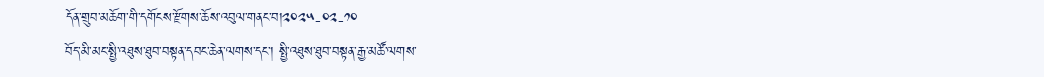དོན་གྲུབ་མཆོག་གི་དགོངས་རྫོགས་ཆོས་འབུལ་གནང་བ།༢༠༢༥-༠༢-༡༠
བོད་མི་མང་སྤྱི་འཐུས་ཐུབ་བསྟན་དབང་ཆེན་ལགས་དང་། སྤྱི་འཐུས་ཐུབ་བསྟན་རྒྱ་མཚོ་ལགས་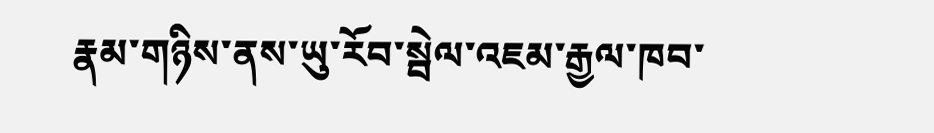རྣམ་གཉིས་ནས་ཡུ་རོབ་སྦེལ་འཇམ་རྒྱལ་ཁབ་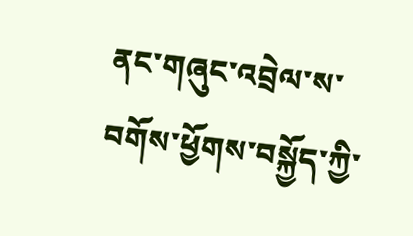ནང་གཞུང་འབྲེལ་ས་བགོས་ཕྱོགས་བསྐྱོད་ཀྱི་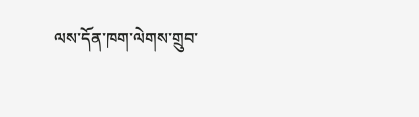ལས་དོན་ཁག་ལེགས་གྲུབ་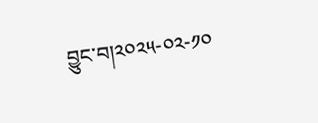བྱུང་བ།༢༠༢༥-༠༢-༡༠